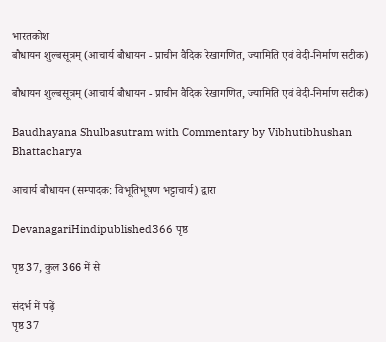भारतकोश
बौधायन शुल्बसूत्रम् (आचार्य बौधायन - प्राचीन वैदिक रेखागणित, ज्यामिति एवं वेदी-निर्माण सटीक)

बौधायन शुल्बसूत्रम् (आचार्य बौधायन - प्राचीन वैदिक रेखागणित, ज्यामिति एवं वेदी-निर्माण सटीक)

Baudhayana Shulbasutram with Commentary by Vibhutibhushan Bhattacharya

आचार्य बौधायन (सम्पादक: विभूतिभूषण भट्टाचार्य) द्वारा

DevanagariHindipublished366 पृष्ठ

पृष्ठ 37, कुल 366 में से

संदर्भ में पढ़ें
पृष्ठ 37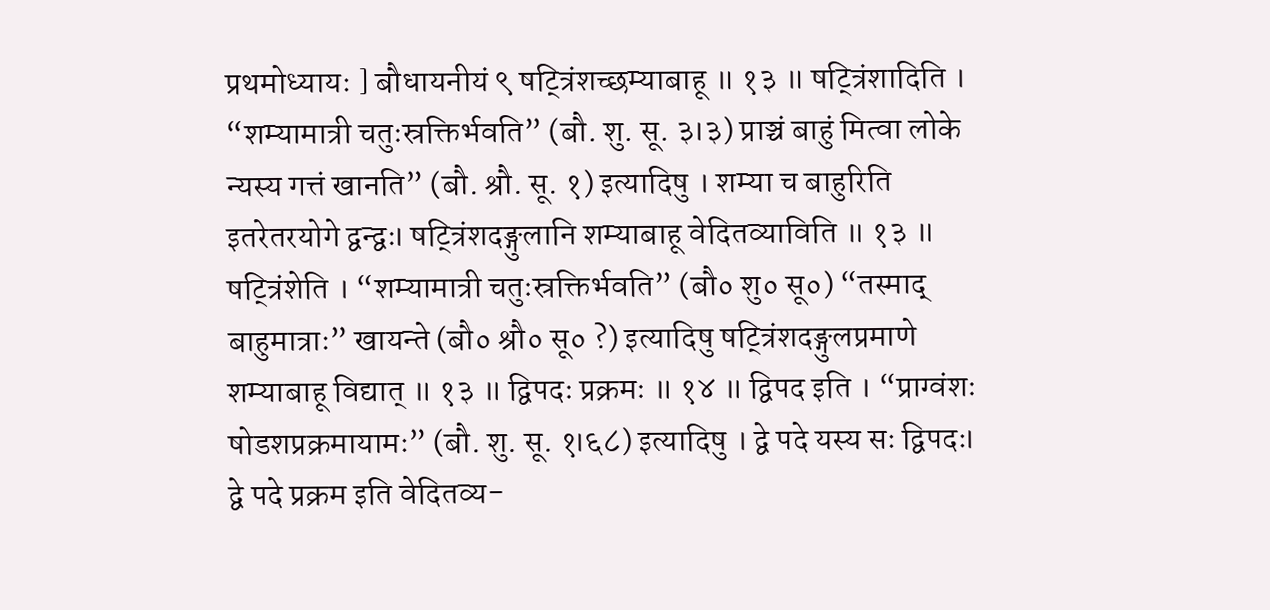प्रथमोध्यायः ] बौधायनीयं ९ षट्त्रिंशच्छम्याबाहू ॥ १३ ॥ षट्त्रिंशादिति । “शम्यामात्री चतुःस्रक्तिर्भवति” (बौ. शु. सू. ३।३) प्राञ्चं बाहुं मित्वा लोके न्यस्य गत्तं खानति” (बौ. श्रौ. सू. १) इत्यादिषु । शम्या च बाहुरिति इतरेतरयोगे द्वन्द्वः। षट्त्रिंशदङ्गुलानि शम्याबाहू वेदितव्याविति ॥ १३ ॥ षट्त्रिंशेति । “शम्यामात्री चतुःस्रक्तिर्भवति” (बौ० शु० सू०) “तस्माद् बाहुमात्राः” खायन्ते (बौ० श्रौ० सू० ?) इत्यादिषु षट्त्रिंशदङ्गुलप्रमाणे शम्याबाहू विद्यात् ॥ १३ ॥ द्विपदः प्रक्रमः ॥ १४ ॥ द्विपद इति । “प्राग्वंशः षोडशप्रक्रमायामः” (बौ. शु. सू. १।६८) इत्यादिषु । द्वे पदे यस्य सः द्विपदः। द्वे पदे प्रक्रम इति वेदितव्य-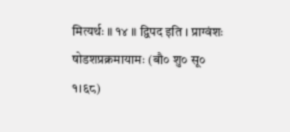मित्यर्थः ॥ १४ ॥ द्विपद इति । प्राग्वंशः षोडशप्रक्रमायामः (बौ० शु० सू० १।६८)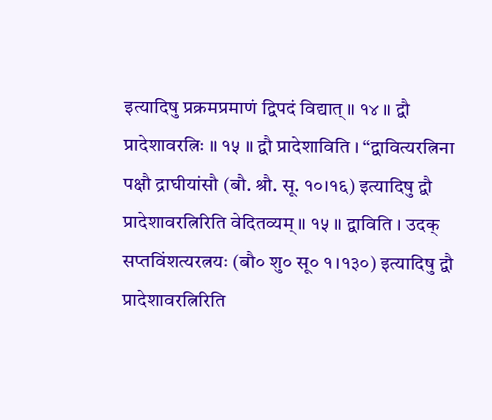इत्यादिषु प्रक्रमप्रमाणं द्विपदं विद्यात् ॥ १४ ॥ द्वौ प्रादेशावरत्निः ॥ १५ ॥ द्वौ प्रादेशाविति । “द्वावित्यरत्निना पक्षौ द्राघीयांसौ (बौ. श्रौ. सू. १०।१६) इत्यादिषु द्वौ प्रादेशावरत्निरिति वेदितव्यम् ॥ १५ ॥ द्वाविति । उदक् सप्तविंशत्यरत्नयः (बौ० शु० सू० १।१३०) इत्यादिषु द्वौ प्रादेशावरत्निरिति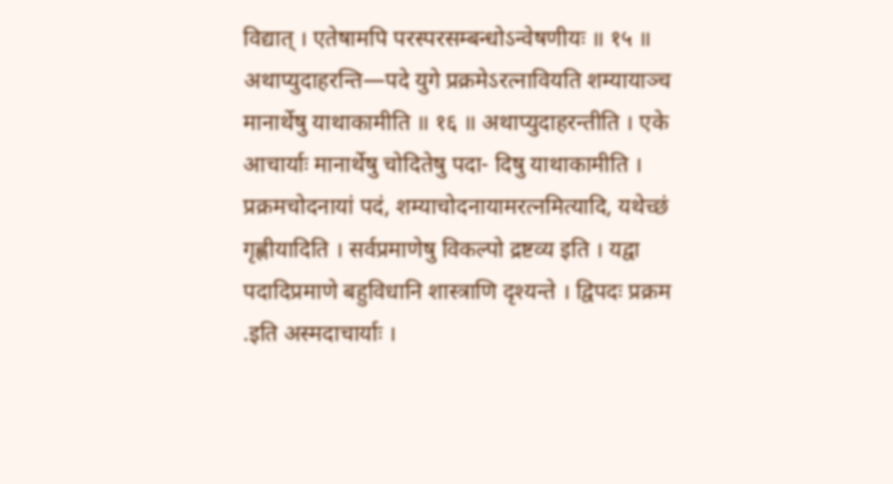विद्यात् । एतेषामपि परस्परसम्बन्धोऽन्वेषणीयः ॥ १५ ॥ अथाप्युदाहरन्ति—पदे युगे प्रक्रमेऽरत्नावियति शम्यायाञ्च मानार्थेषु याथाकामीति ॥ १६ ॥ अथाप्युदाहरन्तीति । एके आचार्याः मानार्थेषु चोदितेषु पदा- दिषु याथाकामीति । प्रक्रमचोदनायां पदं, शम्याचोदनायामरत्नमित्यादि, यथेच्छं गृह्णीयादिति । सर्वप्रमाणेषु विकल्पो द्रष्टव्य इति । यद्वा पदादिप्रमाणे बहुविधानि शास्त्राणि दृश्यन्ते । द्विपदः प्रक्रम .इति अस्मदाचार्याः ।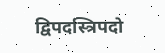द्विपदस्त्रिपदो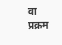वा प्रक्रम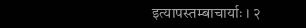इत्यापस्तम्बाचार्याः । २